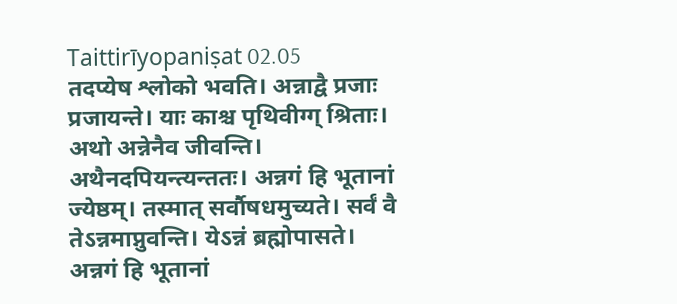Taittirīyopaniṣat 02.05
तदप्येष श्लोको भवति। अन्नाद्वै प्रजाः प्रजायन्ते। याः काश्च पृथिवीग्ग् श्रिताः। अथो अन्नेनैव जीवन्ति। अथैनदपियन्त्यन्ततः। अन्नगं हि भूतानां ज्येष्ठम्। तस्मात् सर्वौषधमुच्यते। सर्वं वै तेऽन्नमाप्नुवन्ति। येऽन्नं ब्रह्मोपासते। अन्नगं हि भूतानां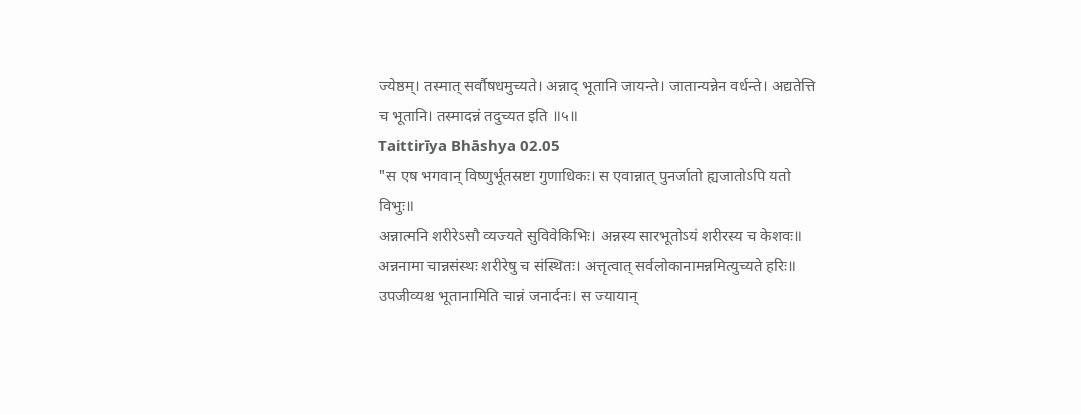ज्येष्ठम्। तस्मात् सर्वौषधमुच्यते। अन्नाद् भूतानि जायन्ते। जातान्यन्नेन वर्धन्ते। अद्यतेत्ति च भूतानि। तस्मादन्नं तदुच्यत इति ॥५॥
Taittirīya Bhāshya 02.05
"स एष भगवान् विष्णुर्भूतस्रष्टा गुणाधिकः। स एवान्नात् पुनर्जातो ह्यजातोऽपि यतो विभुः॥
अन्नात्मनि शरीरेऽसौ व्यज्यते सुविवेकिभिः। अन्नस्य सारभूतोऽयं शरीरस्य च केशवः॥
अन्ननामा चान्नसंस्थः शरीरेषु च संस्थितः। अत्तृत्वात् सर्वलोकानामन्नमित्युच्यते हरिः॥
उपजीव्यश्च भूतानामिति चान्नं जनार्दनः। स ज्यायान्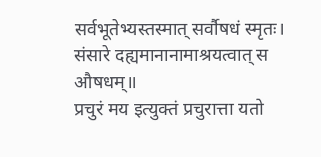सर्वभूतेभ्यस्तस्मात् सर्वौषधं स्मृतः। संसारे दह्यमानानामाश्रयत्वात् स औषधम्॥
प्रचुरं मय इत्युक्तं प्रचुरात्ता यतो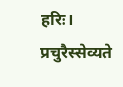हरिः। प्रचुरैस्सेव्यते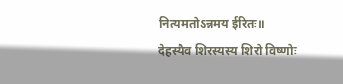नित्यमतोऽन्नमय ईरितः॥
देहस्यैव शिरस्यस्य शिरो विष्णोः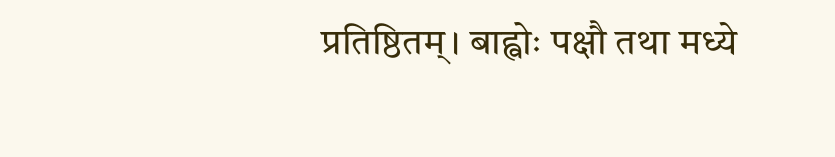प्रतिष्ठितम्। बाह्वोः पक्षौ तथा मध्ये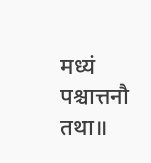मध्यं पश्चात्तनौ तथा॥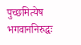पुच्छमित्येष भगवाननिरुद्धः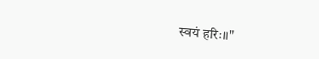स्वयं हरिः॥"